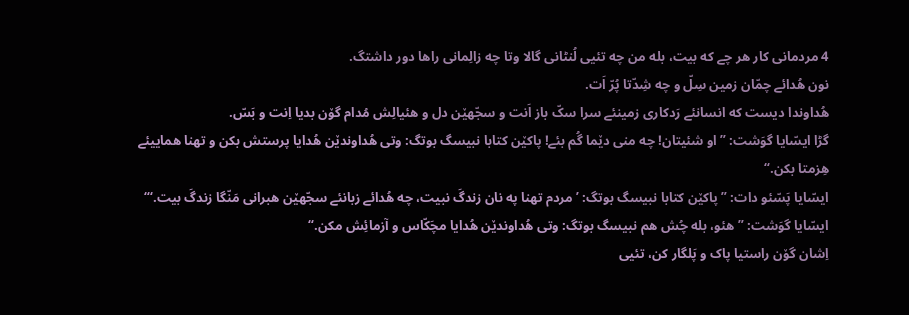4 مردمانی کار هر چے که بیت، بله من چه تئیی لُنٹانی گالا وتا چه زالِمانی راها دور داشتگ.
نون هُدائے چمّان زمین سِلّ و چه شِدّتا پُرّ اَت.
هُداوندا دیست که انسانئے رَدکاری زمینئے سرا سکّ باز اَنت و سجّهێن دل و هئیالِش مُدام گۆن بدیا اِنت و بَسّ.
گڑا ایسّایا گوَشت: ”او شئیتان! چه منی دێما گُم بئے! پاکێن کتابا نبیسگ بوتگ: وتی هُداوندێن هُدایا پرستش بکن و تهنا هماییئے هِزمتا بکن.“
ایسّایا پَسّئو دات: ”پاکێن کتابا نبیسگ بوتگ: ’مردم تهنا په نان زندگَ نبیت، چه هُدائے زبانئے سجّهێن هبرانی مَنّگا زندگَ بیت.‘“
ایسّایا گوَشت: ”هئو، بله چُش هم نبیسگ بوتگ: وتی هُداوندێن هُدایا مچَکّاس و آزمائِش مکن.“
اِشان گۆن راستیا پاک و پَلگار کن، تئیی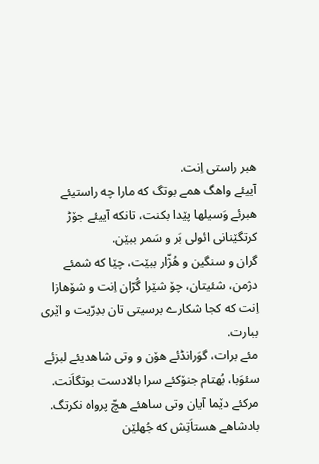هبر راستی اِنت.
آییئے واهگ همے بوتگ که مارا چه راستیئے هبرئے وَسیلها پێدا بکنت، تانکه آییئے جۆڑ کرتگێنانی ائولی بَر و سَمر ببێن.
گران و سنگین و هُژّار ببێت، چێا که شمئے دژمن، شئیتان، چۆ شێرا گُرّان اِنت و شۆهازا اِنت که کجا شکارے برسیتی تان بدِرّیت و اێری ببارت.
مئے برات، گوَرانڈئے هۆن و وتی شاهدیئے لبزئے سئوَبا، بُهتام جنۆکئے سرا بالادست بوتگاَنت. مرکئے دێما آیان وتی ساهئے هچّ پرواه نکرتگ.
بادشاهے هستاَتِش که جُهلێن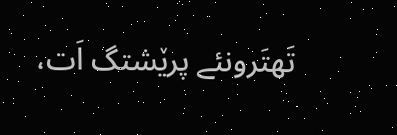تَهتَرونئے پرێشتگ اَت،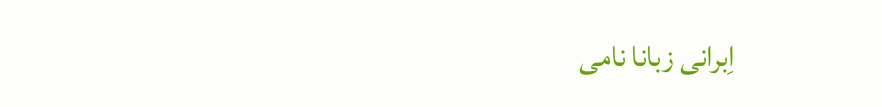اِبرانی زبانا نامی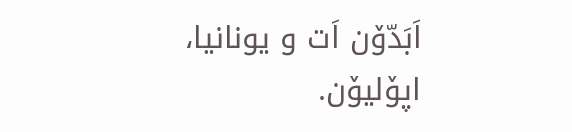اَبَدّۆن اَت و یونانیا، اپۆلیۆن.